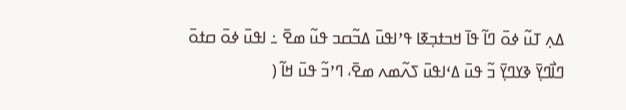ߡߍ߲ ߠߎ߬ ߦߋ߫ ߣߊ߬ ߟߊ߫ ߞߏߙߏ߲ߧߊ ߟߴߊߟߎ߫ ߡߏ߬ߛߏ ߟߎ߬ ߘߐ߫ ߸ ߊߟߎ߫ ߦߋ߫ ߛߙߋ߫ ߣߊ߯ߣߌ߲߫ ߢߌߣߌ߲߫ ߏ߬ ߟߎ߫ ߡߵߊߟߎ߫ ߖߍ߬ߘߍ ߘߐ߫، ߣߴߏ߬ ߟߎ߫ ߞߊ߬ (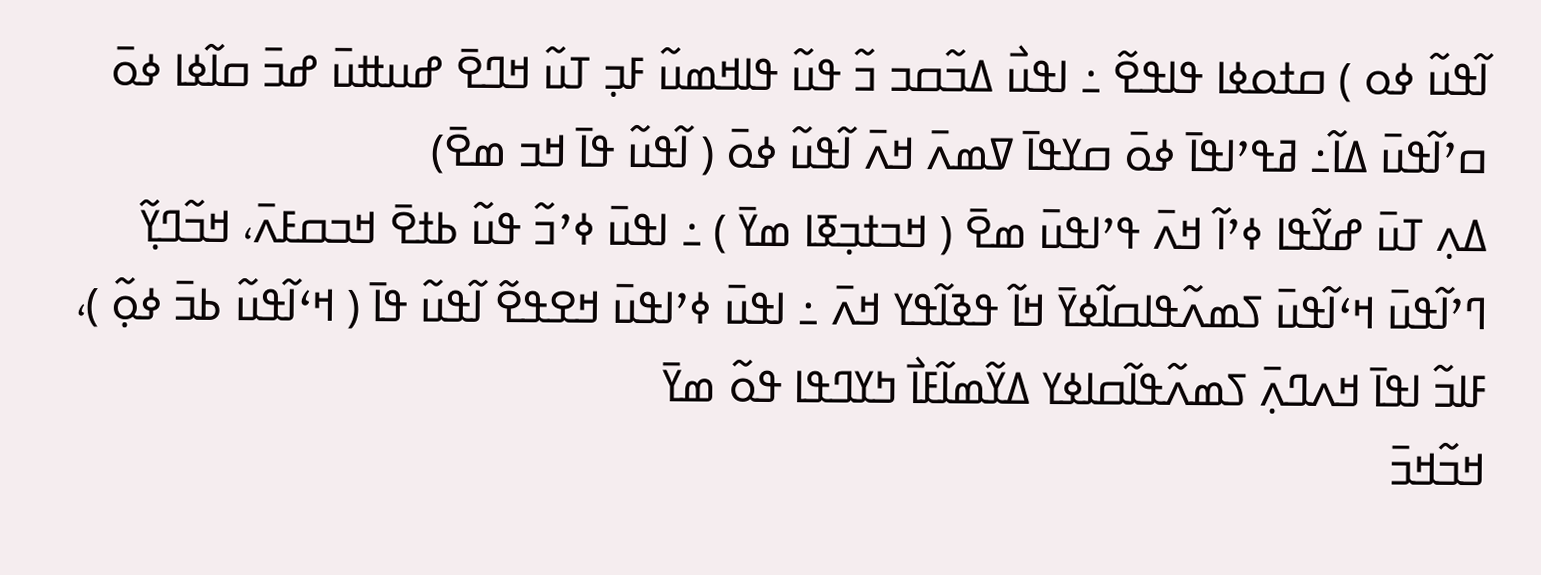ߊ߬ߟߎ߬ ߦߋ ) ߛߙߋߦߊ ߟߊߟߐ߬ ߸ ߊߟߎ߯ ߡߏ߬ߛߏ ߏ߬ ߟߎ߬ ߟߊߞߘߎ߬ ߓߏ߲ ߠߎ߬ ߞߣߐ߫ ߝߎߚߎ߫ ߝߏ߫ ߛߊ߬ߦߊ ߦߋ߫ ߛߴߊ߬ߟߎ߫ ߡߊ߬߸ ߥߟߴߊߟߊ߫ ߦߋ߫ ߛߌߟߊ߫ ߜߘߍ߫ ߞߍ߫ ߊ߬ߟߎ߬ ߦߋ߫ ( ߊ߬ߟߎ߬ ߟߊ߫ ߞߏ ߘߐ߫)
ߡߍ߲ ߠߎ߫ ߝߌ߬ߟߊ ߦߴߊ߬ ߞߍ߫ ߟߴߊߟߎ߫ ߘߐ߫ ( ߞߏߙߏ߲ߧߊ ߘߌ߫ ) ߸ ߊߟߎ߫ ߦߴߏ߬ ߟߎ߬ ߕߙߐ߫ ߞߏߛߓߍ߫، ߞߏ߬ߣߌ߲߬ ߣߴߊ߬ߟߎ߫ ߞߵߊ߬ߟߎ߫ ߖߘߍ߬ߟߊߛߊ߬ߦߌ߫ ߞߊ߬ ߟߢߊ߬ߟߌ ߞߍ߫ ߸ ߊߟߎ߫ ߦߴߊߟߎ߫ ߞߐߟߐ߬ ߊ߬ߟߎ߬ ߟߊ߫ ( ߞߵߊ߬ߟߎ߬ ߕߏ߫ ߦߋ߲߬ )، ߓߊߏ߬ ߊߟߊ߫ ߞߍߣߍ߲߫ ߖߘߍ߬ߟߊ߬ߛߊߦߌ ߡߌ߬ߘߊ߬ߓߊ߯ ߤߌߣߟߊ ߟߋ߬ ߘߌ߫
ߞߏ߬ߞߏ߫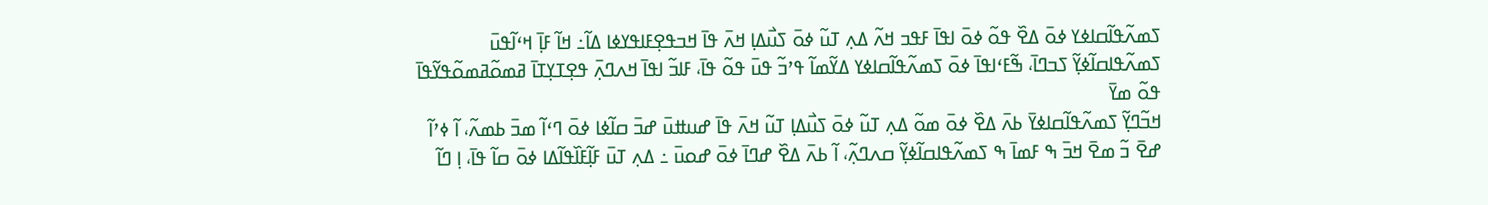ߖߘߍ߬ߟߊ߬ߛߊߦߌ ߦߋ߫ ߡߐ߰ ߟߋ߬ ߦߋ߫ ߊߟߊ߫ ߓߟߏ ߞߍ߬ ߡߍ߲ ߠߎ߬ ߦߋ߫ ߖߎ߯ߡߊ߲ ߞߍ߫ ߟߊ߫ ߞߏߟߐ߲ߓߊߟߌߦߊ ߡߊ߬߸ ߞߊ߬ ߓߊ߲߫ ߞߵߊ߬ߟߎ߫ ߖߘߍ߬ߟߊߛߊ߬ߦߌ߲߬ ߖߏߣߊ߫، ߒ߬ߓߵߊߟߊ߫ ߦߋ߫ ߖߘߍ߬ߟߊ߬ߛߊߦߌ ߡߌ߬ߘߊ߬ ߟߴߏ߬ ߟߎ߫ ߟߋ߬ ߟߊ߫، ߓߊߏ߬ ߊߟߊ߫ ߞߍߣߍ߲߫ ߟߐ߲ߠߌ߲ߠߊ߫ ߥߘߋ߬ߥߘߋ߬ߟߌ߬ߟߊ߫ ߟߋ߬ ߘߌ߫
ߞߏ߬ߣߌ߲߬ ߖߘߍ߬ߟߊ߬ߛߊߦߌ߫ ߕߍ߫ ߡߐ߰ ߦߋ߫ ߘߋ߬ ߡߍ߲ ߠߎ߬ ߦߋ߫ ߖߎ߯ߡߊ߲ ߠߎ߬ ߞߍ߫ ߟߊ߫ ߝߎߚߎ߫ ߝߏ߫ ߛߊ߬ߦߊ ߦߋ߫ ߣߵߊ߬ ߘߏ߫ ߕߘߍ߬، ߊ߬ ߦߴߊ߬ ߝߐ߫ ߏ߬ ߘߐ߫ ߞߏ߫ ߒ ߓߘߊ߫ ߒ ߖߘߍ߬ߟߊߛߊ߬ߦߌ߲߬ ߛߍߣߍ߲߬، ߊ߬ ߕߍ߫ ߡߐ߰ ߝߣߊ߫ ߦߋ߫ ߝߋߎ߫ ߸ ߡߍ߲ ߠߎ߫ ߓߊ߲߬ߓߊ߰ߟߊ߬ߡߊ ߦߋ߫ ߛߊ߬ ߟߊ߫، ߊ߲ ߣߊ߬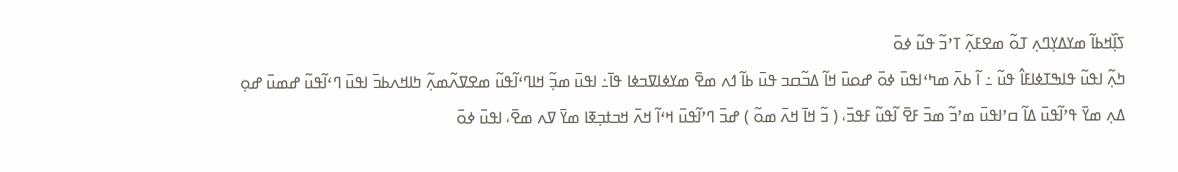ߖߊ߲߰ߞߕߊ߬ ߘߌߡߌ߲ߣߍ߲ ߠߋ߬ ߘߐߓߍ߲߬ ߠߴߏ߬ ߟߎ߬ ߦߋ߫
ߤߍ߲߬ ߊߟߎ߬ ߟߊߒߠߦߊߓߊ߮ ߟߎ߬ ߸ ߊ߬ ߕߍ߫ ߘߤߵߊߟߎ߫ ߦߋ߫ ߝߋߎ߫ ߞߊ߬ ߡߏ߬ߛߏ ߟߎ߫ ߕߊ߬ ߗߍ ߘߐ߫ ߘߌߦߊߜߏߦߊ ߟߊ߫߸ ߊߟߎ߫ ߘߏ߲߬ ߞߊߣߵߊ߬ߟߎ߬ ߘߐߜߍ߬ߘߍ߲߬ ߤߊߞߍߕߏ߫ ߊߟߎ߫ ߣߵߊ߬ߟߎ߬ ߝߘߎ߫ ߝߋ߲ ߡߍ߲ ߘߌ߫ ߟߴߊ߬ߟߎ߫ ߡߊ߬ ߛߴߊߟߎ߫ ߘߴߏ߬ ߘߏ߫ ߓߐ߫ ߊ߬ߟߎ߬ ߓߟߏ߫، ( ߏ߬ ߞߊ߫ ߞߍ߫ ߘߋ߬ ) ߝߏ߫ ߣߴߊ߬ߟߎ߫ ߞߵߊ߬ ߞߍ߫ ߞߏߙߏ߲ߧߊ ߘߌ߫ ߜߍ ߘߐ߫، ߊߟߎ߫ ߦߋ߫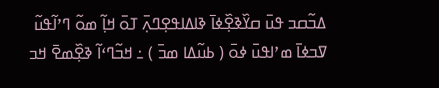ߡߏ߬ߛߏ ߟߎ߫ ߛߌ߰ߢߐ߲߰ߦߊ߫ ߢߊߡߊߟߐ߲ߣߍ߲߫ ߠߋ߫ ߞߊ߲߬ ߘߋ߬ ߣߴߊ߬ߟߎ߬ ߜߏߦߊ߫ ߘߴߊߟߎ߫ ߦߋ߫ ( ߕߎ߬ߡߊ ߘߏ߫ ) ߸ ߞߏ߬ߣߵߊ߬ ߢߐ߲߰ߘߐ߫ ߞߏ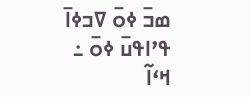ߘߏ߫ ߦߋ߫ ߜߏߦߊ߫ ߟߴߊߟߎ߫ ߦߋ߫ ߸ ߞߵߊ߬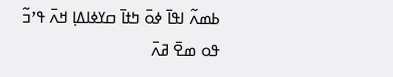ߕߘߍ߬ ߊߟߊ߫ ߦߋ߫ ߤߙߊ߫ ߛߌߦߊߡߊ߲ ߞߍ߫ ߟߴߏ߬ ߟߋ ߘߐ߫ ߥߍ߫